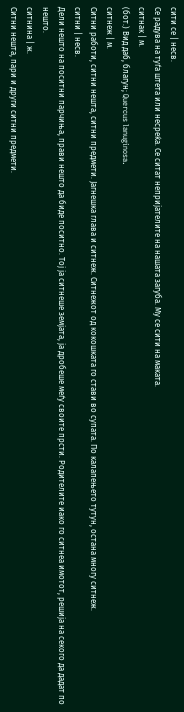сити се | несв.
Се радува на туѓа штета или несреќа. Се ситат непријателите на нашата загуба. Му се сити на маката.
ситнак | м.
(бот.) Вид даб, благун; Quercus lanuginosa.
ситнеж | м.
Ситни работи, ситни нешта, ситни предмети. Јагнешка глава и ситнеж. Ситнежот од кокошката го стави во супата. По калапењето тутун, остана многу ситнеж.
ситни | несв.
Дели нешто на поситни парчиња, прави нешто да биде поситно. Тој ја ситнеше земјата, ја дробеше меѓу своите прсти. Родителите иако го ситнеа имотот, решија на секого да дадат по нешто.
ситнина | ж.
Ситни нешта, пари и други ситни предмети.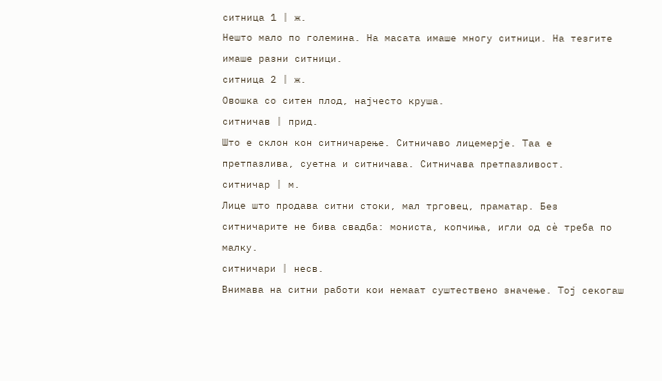ситница 1 | ж.
Нешто мало по големина. На масата имаше многу ситници. На тезгите имаше разни ситници.
ситница 2 | ж.
Овошка со ситен плод, најчесто круша.
ситничав | прид.
Што е склон кон ситничарење. Ситничаво лицемерје. Таа е претпазлива, суетна и ситничава. Ситничава претпазливост.
ситничар | м.
Лице што продава ситни стоки, мал трговец, праматар. Без ситничарите не бива свадба: мониста, копчиња, игли од сè треба по малку.
ситничари | несв.
Внимава на ситни работи кои немаат суштествено значење. Тој секогаш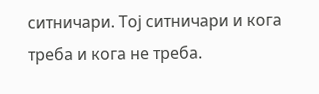ситничари. Тој ситничари и кога треба и кога не треба.